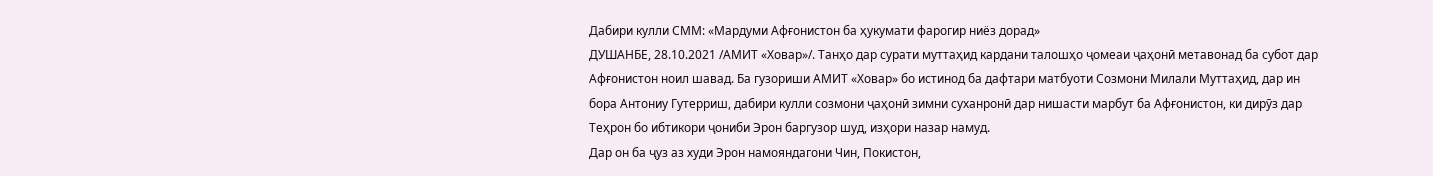Дабири кулли СММ: «Мардуми Афғонистон ба ҳукумати фарогир ниёз дорад»
ДУШАНБЕ, 28.10.2021 /АМИТ «Ховар»/. Танҳо дар сурати муттаҳид кардани талошҳо ҷомеаи ҷаҳонӣ метавонад ба субот дар Афғонистон ноил шавад. Ба гузориши АМИТ «Ховар» бо истинод ба дафтари матбуоти Созмони Милали Муттаҳид, дар ин бора Антониу Гутерриш, дабири кулли созмони ҷаҳонӣ зимни суханронӣ дар нишасти марбут ба Афғонистон, ки дирӯз дар Теҳрон бо ибтикори ҷониби Эрон баргузор шуд, изҳори назар намуд.
Дар он ба ҷуз аз худи Эрон намояндагони Чин, Покистон,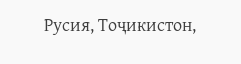Русия, Тоҷикистон,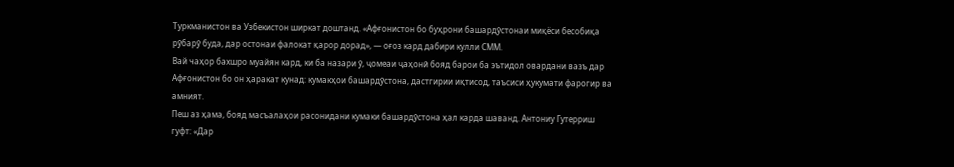Туркманистон ва Узбекистон ширкат доштанд. «Афғонистон бо буҳрони башардӯстонаи миқёси бесобиқа рӯбарӯ буда, дар остонаи фалокат қарор дорад», — оғоз кард дабири кулли СММ.
Вай чаҳор бахшро муайян кард, ки ба назари ӯ, ҷомеаи ҷаҳонӣ бояд барои ба эътидол овардани вазъ дар Афғонистон бо он ҳаракат кунад: кумакҳои башардӯстона, дастгирии иқтисод, таъсиси ҳукумати фарогир ва амният.
Пеш аз ҳама, бояд масъалаҳои расонидани кумаки башардӯстона ҳал карда шаванд. Антониу Гутерриш гуфт: «Дар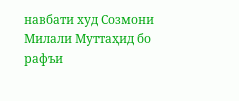навбати худ Созмони Милали Муттаҳид бо рафъи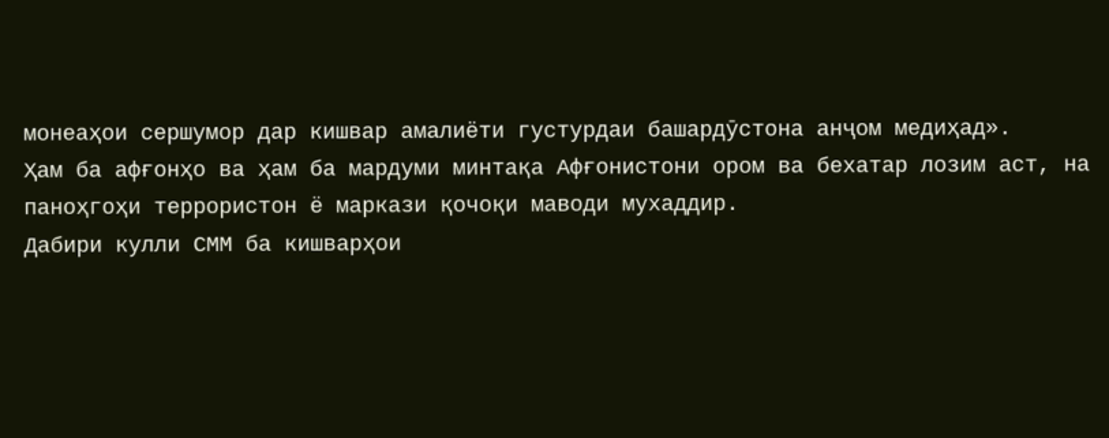монеаҳои сершумор дар кишвар амалиёти густурдаи башардӯстона анҷом медиҳад».
Ҳам ба афғонҳо ва ҳам ба мардуми минтақа Афғонистони ором ва бехатар лозим аст, на паноҳгоҳи террористон ё маркази қочоқи маводи мухаддир.
Дабири кулли СММ ба кишварҳои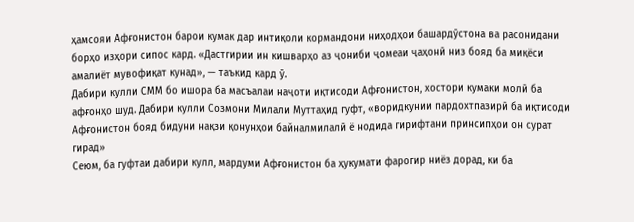ҳамсояи Афғонистон барои кумак дар интиқоли кормандони ниҳодҳои башардӯстона ва расонидани борҳо изҳори сипос кард. «Дастгирии ин кишварҳо аз ҷониби ҷомеаи ҷаҳонӣ низ бояд ба миқёси амалиёт мувофиқат кунад», — таъкид кард ӯ.
Дабири кулли СММ бо ишора ба масъалаи наҷоти иқтисоди Афғонистон, хостори кумаки молӣ ба афғонҳо шуд. Дабири кулли Созмони Милали Муттаҳид гуфт, «воридкунии пардохтпазирӣ ба иқтисоди Афғонистон бояд бидуни нақзи қонунҳои байналмилалӣ ё нодида гирифтани принсипҳои он сурат гирад»
Сеюм, ба гуфтаи дабири кулл, мардуми Афғонистон ба ҳукумати фарогир ниёз дорад, ки ба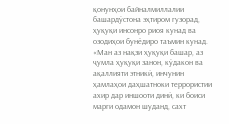қонунҳои байналмиллалии башардӯстона эҳтиром гузорад, ҳуқуқи инсонро риоя кунад ва озодиҳои бунёдиро таъмин кунад. «Ман аз нақзи ҳуқуқи башар, аз ҷумла ҳуқуқи занон, кӯдакон ва ақаллияти этникӣ, инчунин ҳамлаҳои даҳшатноки террористии ахир дар иншооти динӣ, ки боиси марги одамон шуданд, сахт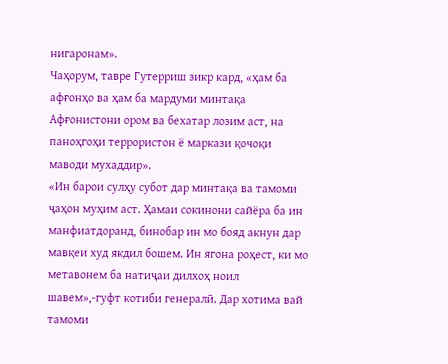нигаронам».
Чаҳорум, тавре Гутерриш зикр кард, «ҳам ба афғонҳо ва ҳам ба мардуми минтақа Афғонистони ором ва бехатар лозим аст, на паноҳгоҳи террористон ё маркази қочоқи маводи мухаддир».
«Ин барои сулҳу субот дар минтақа ва тамоми ҷаҳон муҳим аст. Ҳамаи сокинони сайёра ба ин манфиатдоранд, бинобар ин мо бояд акнун дар мавқеи худ якдил бошем. Ин ягона роҳест, ки мо метавонем ба натиҷаи дилхоҳ ноил шавем»,-гуфт котиби генералӣ. Дар хотима вай тамоми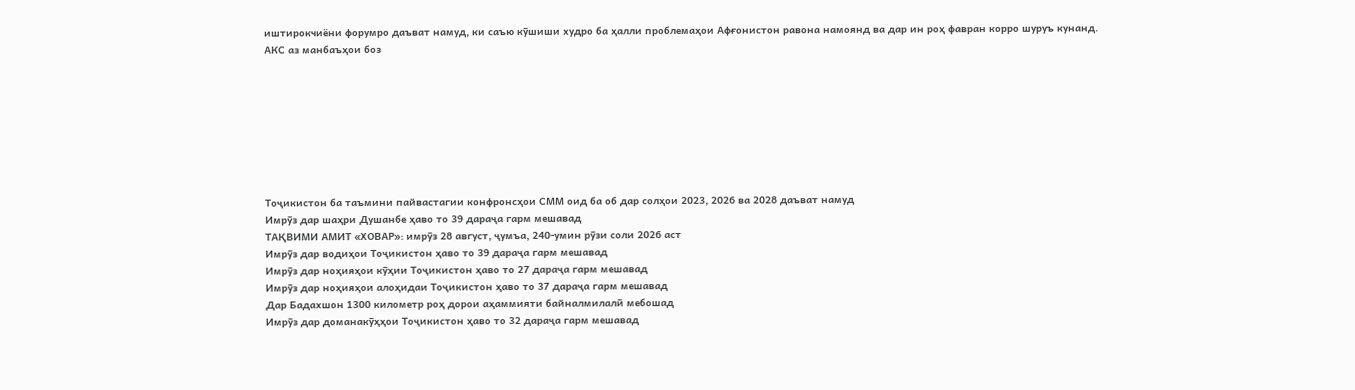иштирокчиёни форумро даъват намуд, ки саъю кӯшиши худро ба ҳалли проблемаҳои Афғонистон равона намоянд ва дар ин роҳ фавран корро шуруъ кунанд.
АКС аз манбаъҳои боз








Тоҷикистон ба таъмини пайвастагии конфронсҳои СММ оид ба об дар солҳои 2023, 2026 ва 2028 даъват намуд
Имрӯз дар шаҳри Душанбе ҳаво то 39 дараҷа гарм мешавад
ТАҚВИМИ АМИТ «ХОВАР»: имрӯз 28 август, ҷумъа, 240-умин рӯзи соли 2026 аст
Имрӯз дар водиҳои Тоҷикистон ҳаво то 39 дараҷа гарм мешавад
Имрӯз дар ноҳияҳои кӯҳии Тоҷикистон ҳаво то 27 дараҷа гарм мешавад
Имрӯз дар ноҳияҳои алоҳидаи Тоҷикистон ҳаво то 37 дараҷа гарм мешавад
Дар Бадахшон 1300 километр роҳ дорои аҳаммияти байналмилалӣ мебошад
Имрӯз дар доманакӯҳҳои Тоҷикистон ҳаво то 32 дараҷа гарм мешавад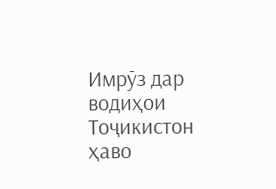Имрӯз дар водиҳои Тоҷикистон ҳаво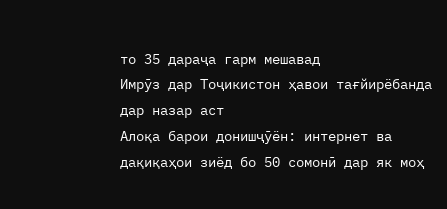то 35 дараҷа гарм мешавад
Имрӯз дар Тоҷикистон ҳавои тағйирёбанда дар назар аст
Алоқа барои донишҷӯён: интернет ва дақиқаҳои зиёд бо 50 сомонӣ дар як моҳ